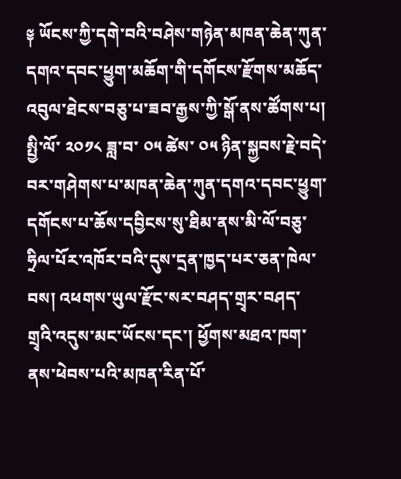༈ ཡོངས་ཀྱི་དགེ་བའི་བཤེས་གཉེན་མཁན་ཆེན་ཀུན་དགའ་དབང་ཕྱུག་མཆོག་གི་དགོངས་རྫོགས་མཆོད་འབུལ་ཐེངས་བཅུ་པ་ཟབ་རྒྱས་ཀྱི་སྒོ་ནས་ཚོགས་པ།
སྤྱི་ལོ་ ༢༠༡༨ ཟླ་བ་ ༠༥ ཚེས་ ༠༥ ཉིན་སྐྱབས་རྗེ་བདེ་བར་གཤེགས་པ་མཁན་ཆེན་ཀུན་དགའ་དབང་ཕྱུག་དགོངས་པ་ཆོས་དབྱིངས་སུ་ཐིམ་ནས་མི་ལོ་བཅུ་ཧྲིལ་པོར་འཁོར་བའི་དུས་དྲན་ཁྱད་པར་ཅན་ཁེལ་བས། འཕགས་ཡུལ་རྫོང་སར་བཤད་གྲྭར་བཤད་གྲྭའི་འདུས་མང་ཡོངས་དང་། ཕྱོགས་མཐའ་ཁག་ནས་ཕེབས་པའི་མཁན་རིན་པོ་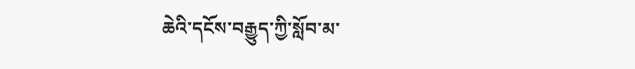ཆེའི་དངོས་བརྒྱུད་ཀྱི་སློབ་མ་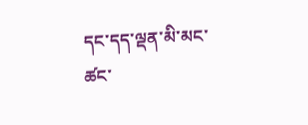དང་དད་ལྡན་མི་མང་ཚང་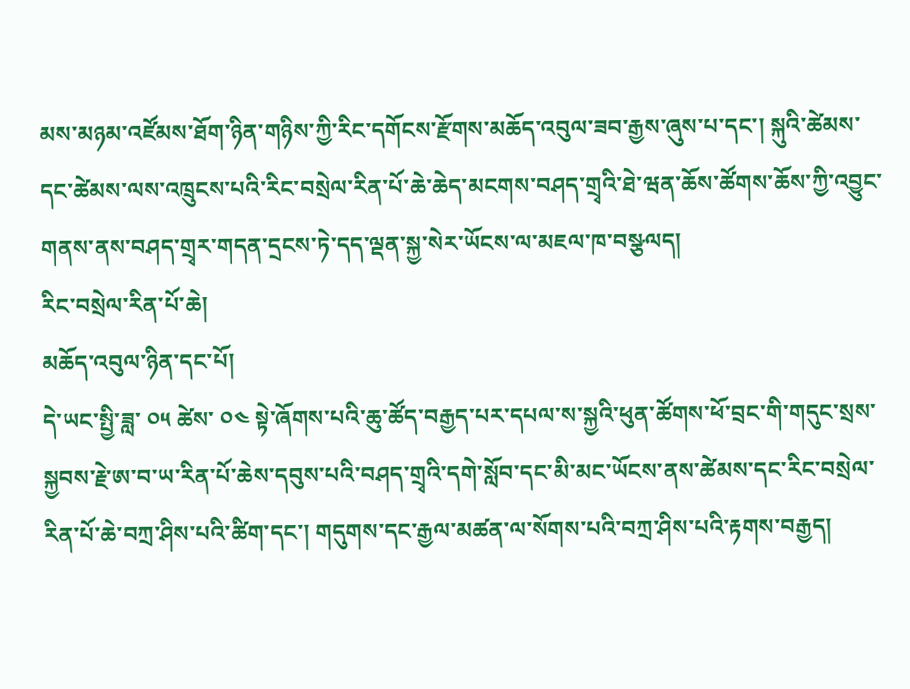མས་མཉམ་འཛོམས་ཐོག་ཉིན་གཉིས་ཀྱི་རིང་དགོངས་རྫོགས་མཆོད་འབུལ་ཟབ་རྒྱས་ཞུས་པ་དང་། སྐུའི་ཚེམས་དང་ཚེམས་ལས་འཁྲུངས་པའི་རིང་བསྲེལ་རིན་པོ་ཆེ་ཆེད་མངགས་བཤད་གྲྭའི་ཐེ་ཝན་ཆོས་ཚོགས་ཆོས་ཀྱི་འབྱུང་གནས་ནས་བཤད་གྲྭར་གདན་དྲངས་ཏེ་དད་ལྡན་སྐྱ་སེར་ཡོངས་ལ་མཇལ་ཁ་བསྩལད།
རིང་བསྲེལ་རིན་པོ་ཆེ།
མཆོད་འབུལ་ཉིན་དང་པོ།
དེ་ཡང་སྤྱི་ཟླ་ ༠༥ ཚེས་ ༠༤ སྟེ་ཞོགས་པའི་ཆུ་ཚོད་བརྒྱད་པར་དཔལ་ས་སྐྱའི་ཕུན་ཚོགས་ཕོ་བྲང་གི་གདུང་སྲས་སྐྱབས་རྗེ་ཨ་བ་ཡ་རིན་པོ་ཆེས་དབུས་པའི་བཤད་གྲྭའི་དགེ་སློབ་དང་མི་མང་ཡོངས་ནས་ཚེམས་དང་རིང་བསྲེལ་རིན་པོ་ཆེ་བཀྲ་ཤིས་པའི་ཚིག་དང་། གདུགས་དང་རྒྱལ་མཚན་ལ་སོགས་པའི་བཀྲ་ཤིས་པའི་རྟགས་བརྒྱད།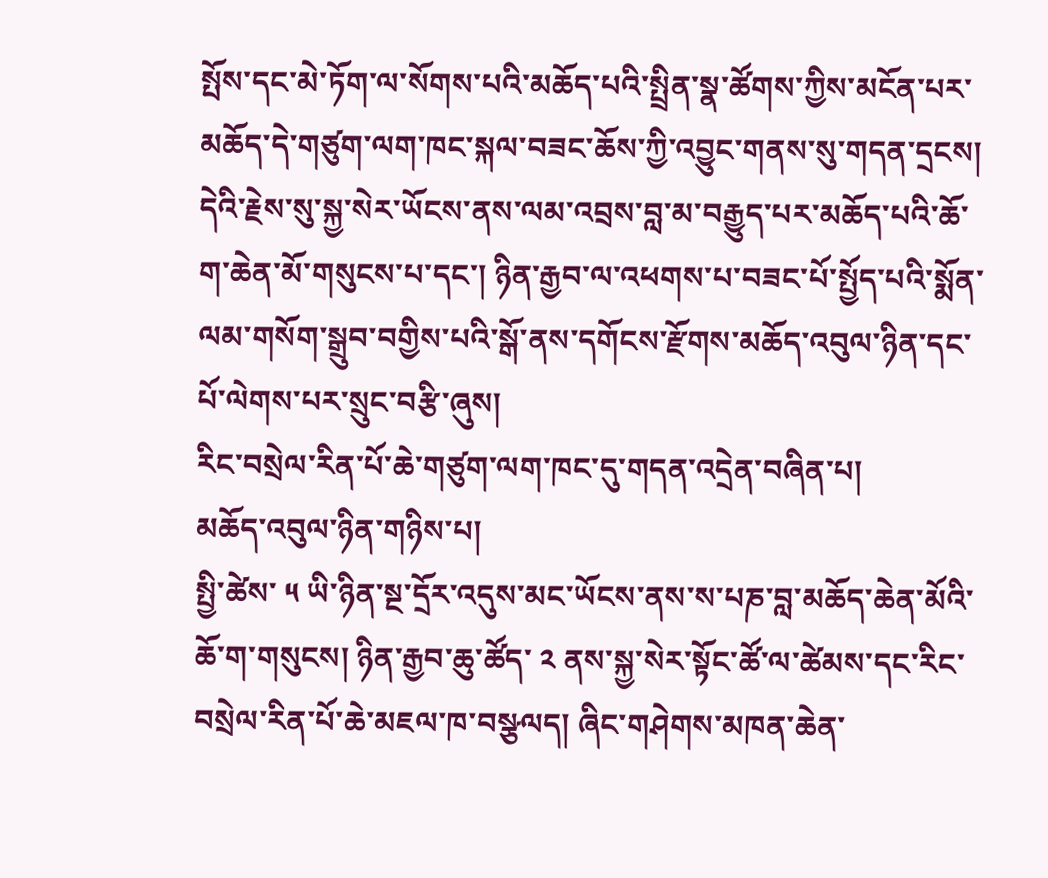སྤོས་དང་མེ་ཏོག་ལ་སོགས་པའི་མཆོད་པའི་སྤྲིན་སྣ་ཚོགས་ཀྱིས་མངོན་པར་མཆོད་དེ་གཙུག་ལག་ཁང་སྐལ་བཟང་ཆོས་ཀྱི་འབྱུང་གནས་སུ་གདན་དྲངས། དེའི་རྗེས་སུ་སྐྱ་སེར་ཡོངས་ནས་ལམ་འབྲས་བླ་མ་བརྒྱུད་པར་མཆོད་པའི་ཆོ་ག་ཆེན་མོ་གསུངས་པ་དང་། ཉིན་རྒྱབ་ལ་འཕགས་པ་བཟང་པོ་སྤྱོད་པའི་སྨོན་ལམ་གསོག་སྒྲུབ་བགྱིས་པའི་སྒོ་ནས་དགོངས་རྫོགས་མཆོད་འབུལ་ཉིན་དང་པོ་ལེགས་པར་སྲུང་བརྩི་ཞུས།
རིང་བསྲེལ་རིན་པོ་ཆེ་གཙུག་ལག་ཁང་དུ་གདན་འདྲེན་བཞིན་པ།
མཆོད་འབུལ་ཉིན་གཉིས་པ།
སྤྱི་ཚེས་ ༥ ཡི་ཉིན་སྔ་དྲོར་འདུས་མང་ཡོངས་ནས་ས་པཎ་བླ་མཆོད་ཆེན་མོའི་ཆོ་ག་གསུངས། ཉིན་རྒྱབ་ཆུ་ཚོད་ ༢ ནས་སྐྱ་སེར་སྟོང་ཚོ་ལ་ཚེམས་དང་རིང་བསྲེལ་རིན་པོ་ཆེ་མཇལ་ཁ་བསྩལད། ཞིང་གཤེགས་མཁན་ཆེན་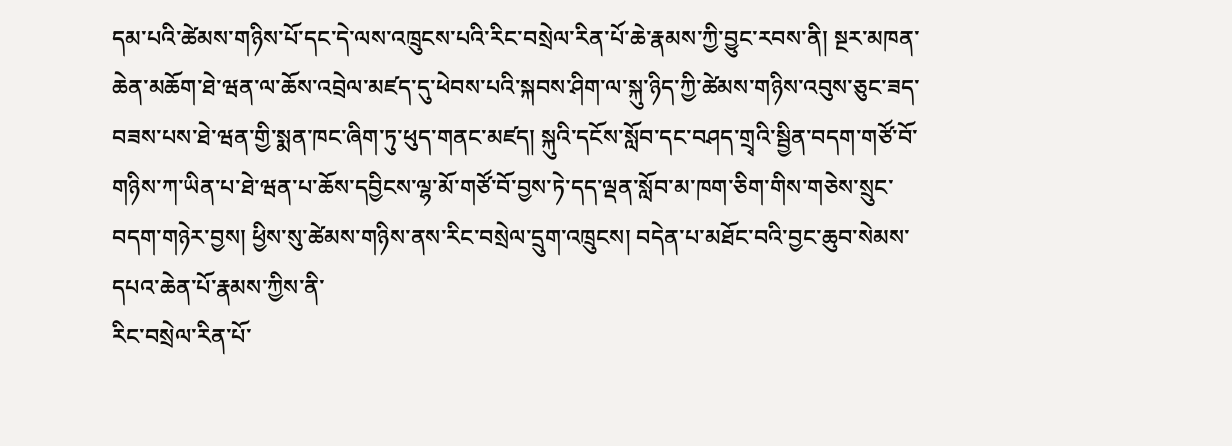དམ་པའི་ཚེམས་གཉིས་པོ་དང་དེ་ལས་འཁྲུངས་པའི་ཪིང་བསྲེལ་རིན་པོ་ཆེ་རྣམས་ཀྱི་བྱུང་རབས་ནི། སྔར་མཁན་ཆེན་མཆོག་ཐེ་ཝན་ལ་ཆོས་འབྲེལ་མཛད་དུ་ཕེབས་པའི་སྐབས་ཤིག་ལ་སྐུ་ཉིད་ཀྱི་ཚེམས་གཉིས་འབུས་ཅུང་ཟད་བཟས་པས་ཐེ་ཝན་གྱི་སྨན་ཁང་ཞིག་ཏུ་ཕུད་གནང་མཛད། སྐུའི་དངོས་སློབ་དང་བཤད་གྲྭའི་སྦྱིན་བདག་གཙོ་བོ་གཉིས་ཀ་ཡིན་པ་ཐེ་ཝན་པ་ཆོས་དབྱིངས་ལྷ་མོ་གཙོ་བོ་བྱས་ཏེ་དད་ལྡན་སློབ་མ་ཁག་ཅིག་གིས་གཅེས་སྲུང་བདག་གཉེར་བྱས། ཕྱིས་སུ་ཚེམས་གཉིས་ནས་རིང་བསྲེལ་དྲུག་འཁྲུངས། བདེན་པ་མཐོང་བའི་བྱང་ཆུབ་སེམས་དཔའ་ཆེན་པོ་རྣམས་ཀྱིས་ནི་
རིང་བསྲེལ་རིན་པོ་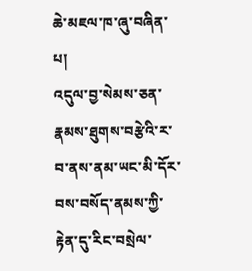ཆེ་མཇལ་ཁ་ཞུ་བཞིན་པ།
འདུལ་བྱ་སེམས་ཅན་རྣམས་ཐུགས་བརྩེའི་ར་བ་ནས་ནམ་ཡང་མི་དོར་བས་བསོད་ནམས་ཀྱི་རྟེན་དུ་རིང་བསྲེལ་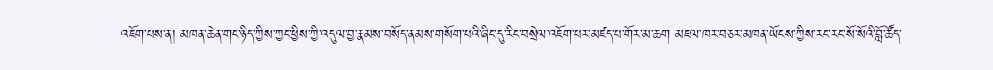འཇོག་པས་ན། མཁན་ཆེན་གང་ཉིད་ཀྱིས་ཀྱང་ཕྱིས་ཀྱི་འདུལ་བྱ་རྣམས་བསོད་ནམས་གསོག་པའི་ཞིང་དུ་རིང་བསྲེལ་འཇོག་པར་མཛད་པ་གོར་མ་ཆག མཇལ་ཁར་བཅར་མཁན་ཡོངས་ཀྱིས་རང་རང་སོ་སོའི་བློ་ཚོད་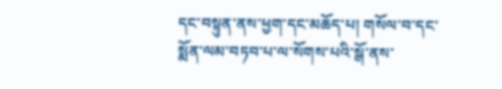དང་བསྟུན་ནས་ཕྱག་དང་མཆོད་པ། གསོལ་བ་དང་སྨོན་ལམ་བཏབ་པ་ལ་སོགས་པའི་སྒོ་ནས་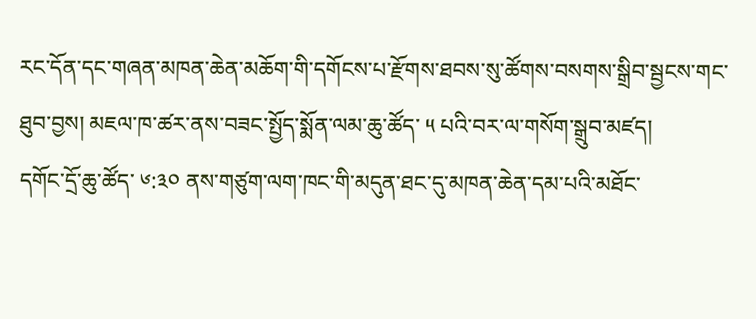རང་དོན་དང་གཞན་མཁན་ཆེན་མཆོག་གི་དགོངས་པ་རྫོགས་ཐབས་སུ་ཚོགས་བསགས་སྒྲིབ་སྦྱངས་གང་ཐུབ་བྱས། མཇལ་ཁ་ཚར་ནས་བཟང་སྤྱོད་སྨོན་ལམ་ཆུ་ཚོད་ ༥ པའི་བར་ལ་གསོག་སྒྲུབ་མཛད།
དགོང་དྲོ་ཆུ་ཚོད་ ༦:༣༠ ནས་གཙུག་ལག་ཁང་གི་མདུན་ཐང་དུ་མཁན་ཆེན་དམ་པའི་མཐོང་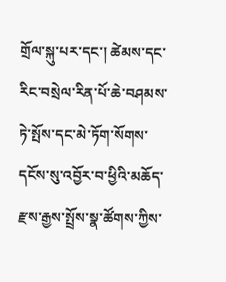གྲོལ་སྐུ་པར་དང་། ཚེམས་དང་རིང་བསྲེལ་རིན་པོ་ཆེ་བཤམས་ཏེ་སྤོས་དང་མེ་ཏོག་སོགས་དངོས་སུ་འབྱོར་བ་ཕྱིའི་མཆོད་རྫས་རྒྱས་སྤྲོས་སྣ་ཚོགས་ཀྱིས་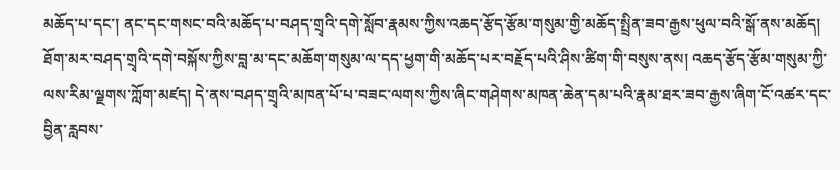མཆོད་པ་དང་། ནང་དང་གསང་བའི་མཆོད་པ་བཤད་གྲྭའི་དགེ་སློབ་རྣམས་ཀྱིས་འཆད་རྩོད་རྩོམ་གསུམ་གྱི་མཆོད་སྤྲིན་ཟབ་རྒྱས་ཕུལ་བའི་སྒོ་ནས་མཆོད། ཐོག་མར་བཤད་གྲྭའི་དགེ་བསྐོས་ཀྱིས་བླ་མ་དང་མཆོག་གསུམ་ལ་དད་ཕྱག་གི་མཆོད་པར་བརྗོད་པའི་ཤིས་ཚིག་གི་བསུས་ནས། འཆད་རྩོད་རྩོམ་གསུམ་ཀྱི་ལས་རིམ་ལྗགས་ཀློག་མཛད། དེ་ནས་བཤད་གྲྭའི་མཁན་པོ་པ་བཟང་ལགས་ཀྱིས་ཞིང་གཤེགས་མཁན་ཆེན་དམ་པའི་རྣམ་ཐར་ཟབ་རྒྱས་ཞིག་ངོ་འཚར་དང་བྱིན་རླབས་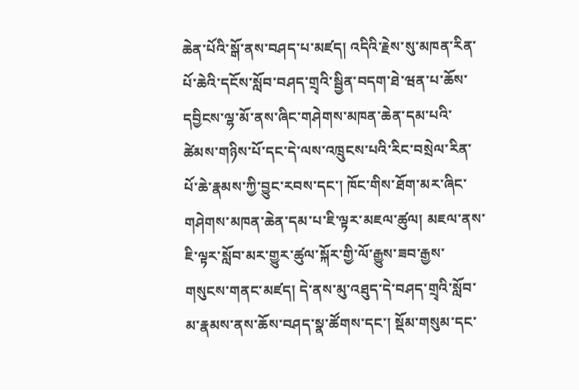ཆེན་པོའི་སྒོ་ནས་བཤད་པ་མཛད། འདིའི་རྗེས་སུ་མཁན་རིན་པོ་ཆེའི་དངོས་སློབ་བཤད་གྲྭའི་སྦྱིན་བདག་ཐེ་ཝན་པ་ཆོས་དབྱིངས་ལྷ་མོ་ནས་ཞིང་གཤེགས་མཁན་ཆེན་དམ་པའི་ཚེམས་གཉིས་པོ་དང་དེ་ལས་འཁྲུངས་པའི་ཪིང་བསྲེལ་རིན་པོ་ཆེ་རྣམས་ཀྱི་བྱུང་རབས་དང་། ཁོང་གིས་ཐོག་མར་ཞིང་གཤེགས་མཁན་ཆེན་དམ་པ་ཇི་ལྟར་མཇལ་ཚུལ། མཇལ་ནས་ཇི་ལྟར་སློབ་མར་གྱུར་ཚུལ་སྐོར་གྱི་ལོ་རྒྱུས་ཟབ་རྒྱས་གསུངས་གནང་མཛད། དེ་ནས་མུ་འཐུད་དེ་བཤད་གྲྭའི་སློབ་མ་རྣམས་ནས་ཆོས་བཤད་སྣ་ཚོགས་དང་། སྡོམ་གསུམ་དང་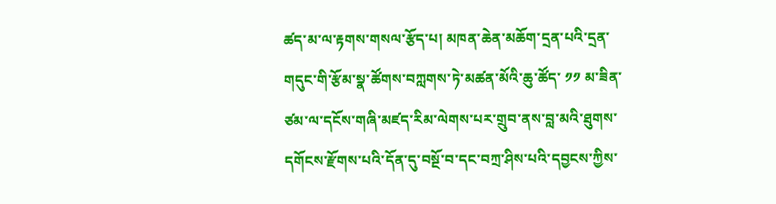ཚད་མ་ལ་རྟགས་གསལ་རྩོད་པ། མཁན་ཆེན་མཆོག་དྲན་པའི་དྲན་གདུང་གི་རྩོམ་སྣ་ཚོགས་བཀླགས་ཏེ་མཚན་མོའི་ཆུ་ཚོད་ ༡༡ མ་ཟིན་ཙམ་ལ་དངོས་གཞི་མཛད་རིམ་ལེགས་པར་གྲུབ་ནས་བླ་མའི་ཐུགས་དགོངས་རྫོགས་པའི་དོན་དུ་བསྔོ་བ་དང་བཀྲ་ཤིས་པའི་དབྱངས་ཀྱིས་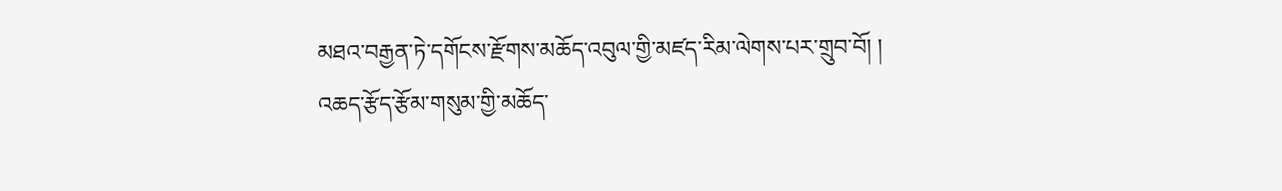མཐའ་བརྒྱན་ཏེ་དགོངས་རྫོགས་མཆོད་འབུལ་གྱི་མཛད་རིམ་ལེགས་པར་གྲུབ་བོ། །
འཆད་རྩོད་རྩོམ་གསུམ་གྱི་མཆོད་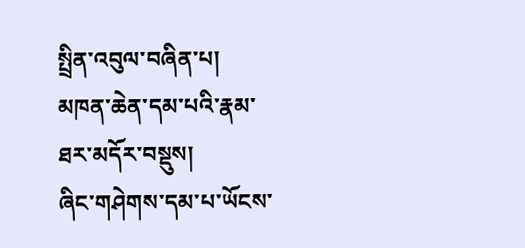སྤྲིན་འབུལ་བཞིན་པ།
མཁན་ཆེན་དམ་པའི་རྣམ་ཐར་མདོར་བསྡུས།
ཞིང་གཤེགས་དམ་པ་ཡོངས་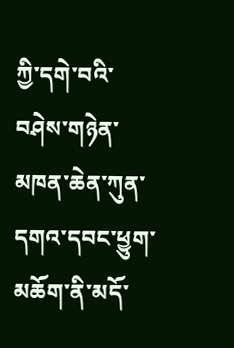ཀྱི་དགེ་བའི་བཤེས་གཉེན་མཁན་ཆེན་ཀུན་དགའ་དབང་ཕྱུག་མཆོག་ནི་མདོ་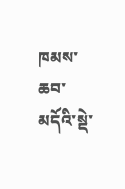ཁམས་ཆབ་མདོའི་སྡེ་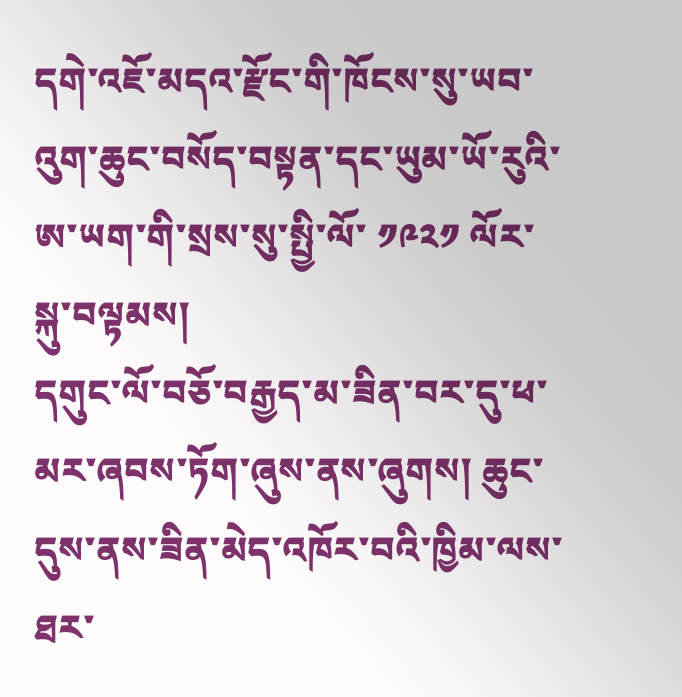དགེ་འཇོ་མདའ་རྫོང་གི་ཁོངས་སུ་ཡབ་འུག་ཆུང་བསོད་བསྟན་དང་ཡུམ་ཡོ་རུའི་ཨ་ཡག་གི་སྲས་སུ་སྤྱི་ལོ་ ༡༩༢༡ ལོར་སྐུ་བལྟམས།
དགུང་ལོ་བཅོ་བརྒྱད་མ་ཟིན་བར་དུ་ཕ་མར་ཞབས་ཏོག་ཞུས་ནས་ཞུགས། ཆུང་དུས་ནས་ཟིན་མེད་འཁོར་བའི་ཁྱིམ་ལས་ཐར་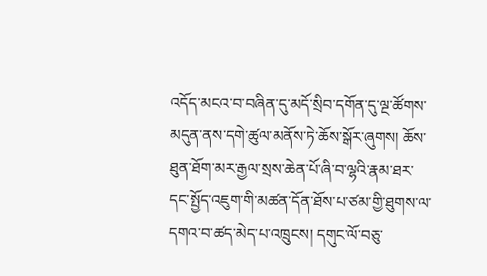འདོད་མངའ་བ་བཞིན་དུ་མདོ་སྲིབ་དགོན་དུ་ལྔ་ཚོགས་མདུན་ནས་དགེ་ཚུལ་མནོས་ཏེ་ཆོས་སྒོར་ཞུགས། ཆོས་ཐུན་ཐོག་མར་རྒྱལ་སྲས་ཆེན་པོ་ཞི་བ་ལྷའི་རྣམ་ཐར་དང་སྤྱོད་འཇུག་གི་མཚན་དོན་ཐོས་པ་ཙམ་གྱི་ཐུགས་ལ་དགའ་བ་ཚད་མེད་པ་འཁྲུངས། དགུང་ལོ་བཅུ་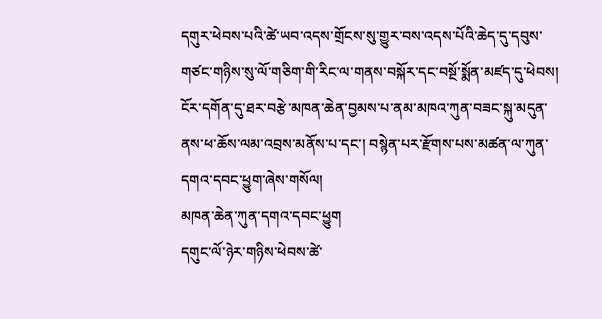དགུར་ཕེབས་པའི་ཚེ་ཡབ་འདས་གྲོངས་སུ་གྱུར་བས་འདས་པོའི་ཆེད་དུ་དབུས་གཙང་གཉིས་སུ་ལོ་གཅིག་གི་རིང་ལ་གནས་བསྐོར་དང་བསྔོ་སྨོན་མཛད་དུ་ཕེབས། ངོར་དགོན་དུ་ཐར་བརྩེ་མཁན་ཆེན་བྱམས་པ་ནམ་མཁའ་ཀུན་བཟང་སྐུ་མདུན་ནས་ཕ་ཆོས་ལམ་འབྲས་མནོས་པ་དང་། བསྙེན་པར་རྫོགས་པས་མཚན་ལ་ཀུན་དགའ་དབང་ཕྱུག་ཞེས་གསོལ།
མཁན་ཆེན་ཀུན་དགའ་དབང་ཕྱུག
དགུང་ལོ་ཉེར་གཉིས་ཕེབས་ཚེ་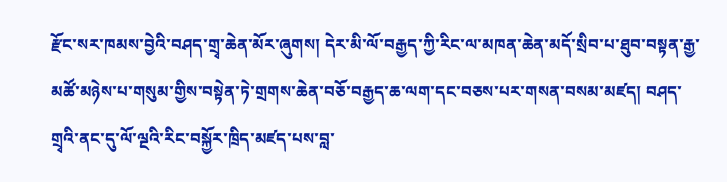རྫོང་སར་ཁམས་བྱེའི་བཤད་གྲྭ་ཆེན་མོར་ཞུགས། དེར་མི་ལོ་བརྒྱད་ཀྱི་རིང་ལ་མཁན་ཆེན་མདོ་སྲིབ་པ་ཐུབ་བསྟན་རྒྱ་མཚོ་མཉེས་པ་གསུམ་གྱིས་བསྟེན་ཏེ་གྲགས་ཆེན་བཅོ་བརྒྱད་ཆ་ལག་དང་བཅས་པར་གསན་བསམ་མཛད། བཤད་གྲྭའི་ནང་དུ་ལོ་ལྔའི་རིང་བསྐྱོར་ཁྲིད་མཛད་པས་བླ་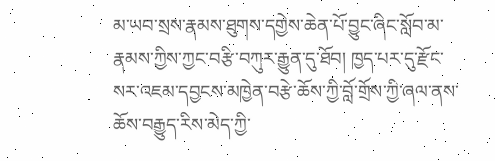མ་ཡབ་སྲས་རྣམས་ཐུགས་དགྱེས་ཆེན་པོ་བྱུང་ཞིང་སློབ་མ་རྣམས་ཀྱིས་ཀྱང་བརྩི་བཀུར་རྒྱུན་དུ་ཐོབ། ཁྱད་པར་དུ་རྫོང་སར་འཇམ་དབྱངས་མཁྱེན་བརྩེ་ཆོས་ཀྱི་བློ་གྲོས་ཀྱི་ཞལ་ནས་ཆོས་བརྒྱུད་རིས་མེད་ཀྱི་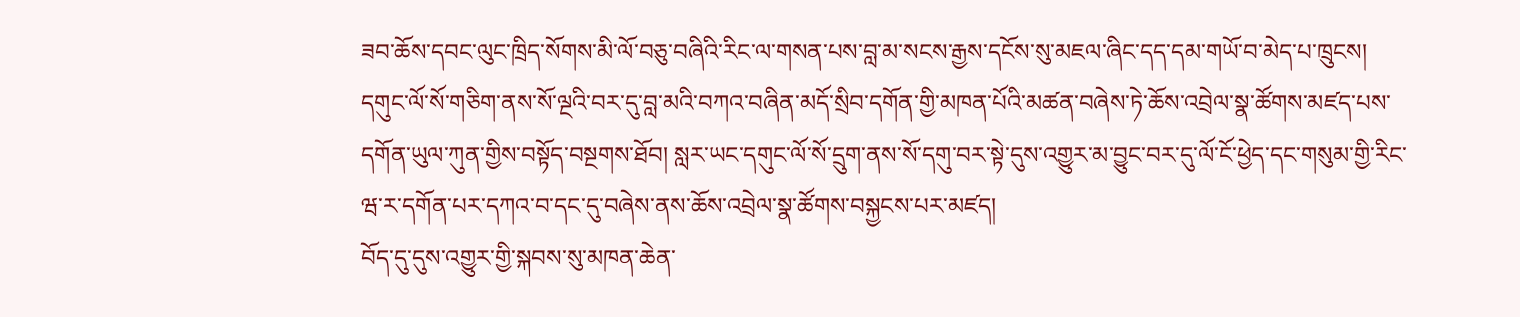ཟབ་ཆོས་དབང་ལུང་ཁྲིད་སོགས་མི་ལོ་བཅུ་བཞིའི་རིང་ལ་གསན་པས་བླ་མ་སངས་རྒྱས་དངོས་སུ་མཇལ་ཞིང་དད་དམ་གཡོ་བ་མེད་པ་ཁྲུངས།
དགུང་ལོ་སོ་གཅིག་ནས་སོ་ལྔའི་བར་དུ་བླ་མའི་བཀའ་བཞིན་མདོ་སྲིབ་དགོན་གྱི་མཁན་པོའི་མཚན་བཞེས་ཏེ་ཆོས་འབྲེལ་སྣ་ཚོགས་མཛད་པས་དགོན་ཡུལ་ཀུན་གྱིས་བསྟོད་བསྔགས་ཐོབ། སླར་ཡང་དགུང་ལོ་སོ་དྲུག་ནས་སོ་དགུ་བར་སྟེ་དུས་འགྱུར་མ་བྱུང་བར་དུ་ལོ་ངོ་ཕྱེད་དང་གསུམ་གྱི་རིང་ཝ་ར་དགོན་པར་དཀའ་བ་དང་དུ་བཞེས་ནས་ཆོས་འབྲེལ་སྣ་ཚོགས་བསྐྱངས་པར་མཛད།
བོད་དུ་དུས་འགྱུར་གྱི་སྐབས་སུ་མཁན་ཆེན་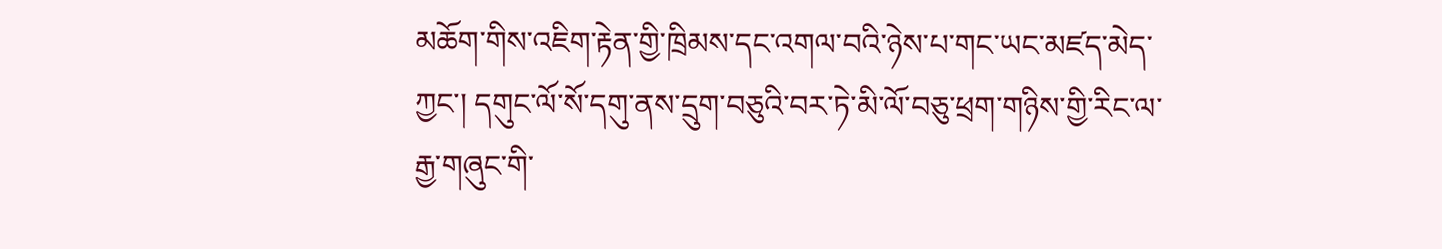མཆོག་གིས་འཇིག་རྟེན་གྱི་ཁྲིམས་དང་འགལ་བའི་ཉེས་པ་གང་ཡང་མཛད་མེད་ཀྱང་། དགུང་ལོ་སོ་དགུ་ནས་དྲུག་བཅུའི་བར་ཏེ་མི་ལོ་བཅུ་ཕྲག་གཉིས་གྱི་རིང་ལ་རྒྱ་གཞུང་གི་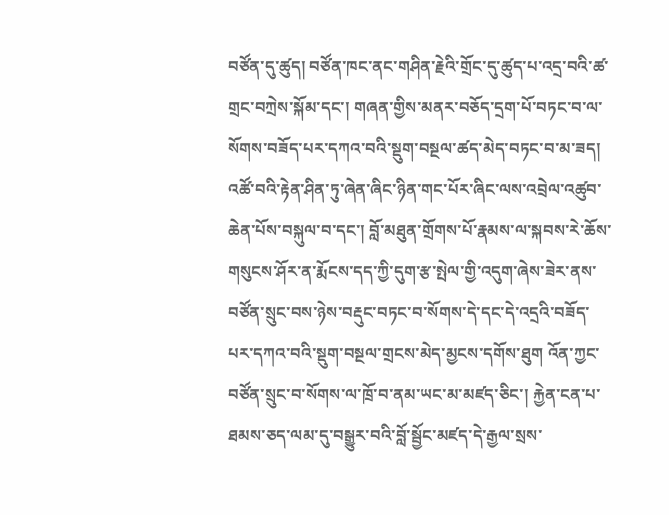བཙོན་དུ་ཚུད། བཙོན་ཁང་ནང་གཤིན་རྗེའི་གྲོང་དུ་ཚུད་པ་འདྲ་བའི་ཚ་གྲང་བཀྲེས་སྐོམ་དང་། གཞན་གྱིས་མནར་བཅོད་དྲག་པོ་བཏང་བ་ལ་སོགས་བཟོད་པར་དཀའ་བའི་སྡུག་བསྔལ་ཚད་མེད་བཏང་བ་མ་ཟད། འཚོ་བའི་རྟེན་ཤིན་ཏུ་ཞེན་ཞིང་ཉིན་གང་པོར་ཞིང་ལས་འབྲེལ་འཚུབ་ཆེན་པོས་བསྐུལ་བ་དང་། བློ་མཐུན་གྲོགས་པོ་རྣམས་ལ་སྐབས་རེ་ཆོས་གསུངས་ཤོར་ན་རྨོངས་དད་ཀྱི་དུག་རྩ་སྤེལ་གྱི་འདུག་ཞེས་ཟེར་ནས་བཙོན་སྲུང་བས་ཉེས་བརྡུང་བཏང་བ་སོགས་དེ་དང་དེ་འདྲའི་བཟོད་པར་དཀའ་བའི་སྡུག་བསྔལ་གྲངས་མེད་མྱངས་དགོས་ཐུག འོན་ཀྱང་བཙོན་སྲུང་བ་སོགས་ལ་ཁྲོ་བ་ནམ་ཡང་མ་མཛད་ཅིང་། རྐྱེན་ངན་པ་ཐམས་ཅད་ལམ་དུ་བསྒྱུར་བའི་བློ་སྦྱོང་མཛད་དེ་རྒྱལ་སྲས་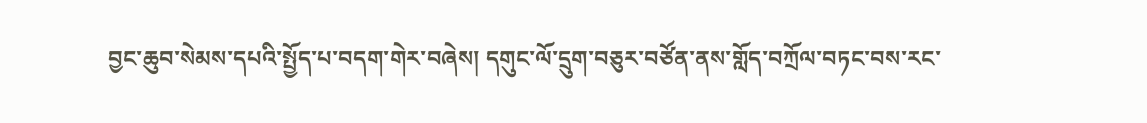བྱང་ཆུབ་སེམས་དཔའི་སྤྱོད་པ་བདག་གེར་བཞེས། དགུང་ལོ་དྲུག་བཅུར་བཙོན་ནས་གློད་བཀྲོལ་བཏང་བས་རང་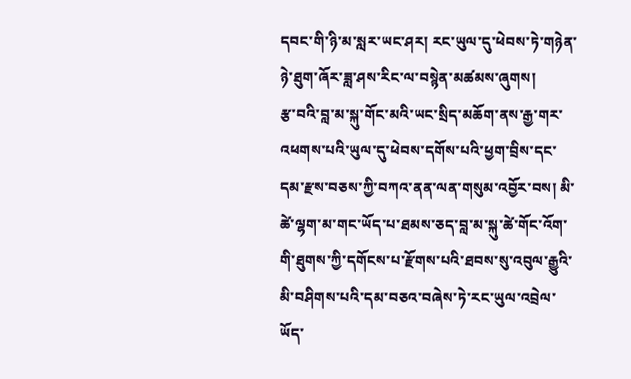དབང་གི་ཉི་མ་སླར་ཡང་ཤར། རང་ཡུལ་དུ་ཕེབས་ཏེ་གཉེན་ཉེ་ཐུག་ཞོར་ཟླ་ཤས་རིང་ལ་བསྙེན་མཚམས་ཞུགས།
རྩ་བའི་བླ་མ་སྐུ་གོང་མའི་ཡང་སྲིད་མཆོག་ནས་རྒྱ་གར་འཕགས་པའི་ཡུལ་དུ་ཕེབས་དགོས་པའི་ཕྱག་བྲིས་དང་དམ་རྫས་བཅས་ཀྱི་བཀའ་ནན་ལན་གསུམ་འབྱོར་བས། མི་ཚེ་ལྷག་མ་གང་ཡོད་པ་ཐམས་ཅད་བླ་མ་སྐུ་ཚེ་གོང་འོག་གི་ཐུགས་ཀྱི་དགོངས་པ་རྫོགས་པའི་ཐབས་སུ་འབུལ་རྒྱུའི་མི་བཤིགས་པའི་དམ་བཅའ་བཞེས་ཏེ་རང་ཡུལ་འབྲེལ་ཡོད་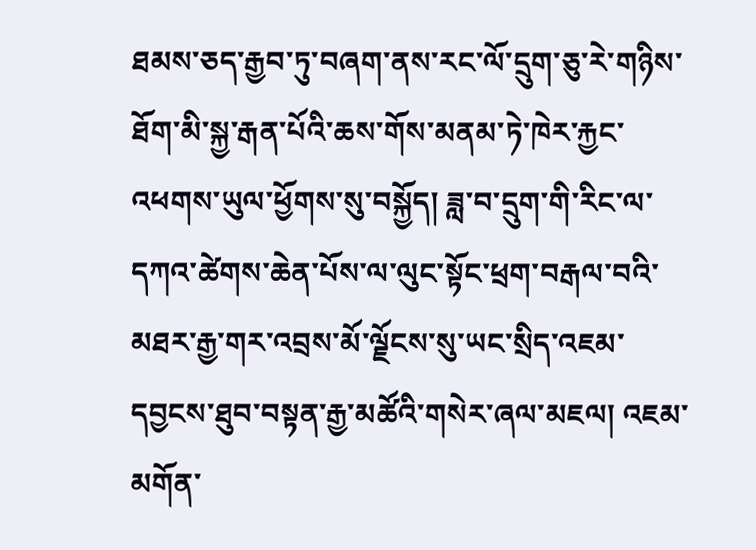ཐམས་ཅད་རྒྱབ་ཏུ་བཞག་ནས་རང་ལོ་དྲུག་ཅུ་རེ་གཉིས་ཐོག་མི་སྐྱ་རྒན་པོའི་ཆས་གོས་མནམ་ཏེ་ཁེར་རྐྱང་འཕགས་ཡུལ་ཕྱོགས་སུ་བསྐྱོད། ཟླ་བ་དྲུག་གི་རིང་ལ་དཀའ་ཚེགས་ཆེན་པོས་ལ་ལུང་སྟོང་ཕྲག་བརྒལ་བའི་མཐར་རྒྱ་གར་འབྲས་མོ་ལྗོངས་སུ་ཡང་སྲིད་འཇམ་དབྱངས་ཐུབ་བསྟན་རྒྱ་མཚོའི་གསེར་ཞལ་མཇལ། འཇམ་མགོན་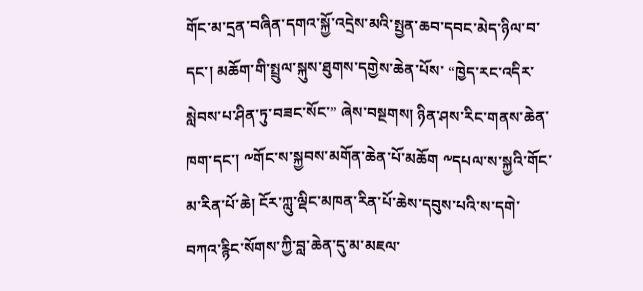གོང་མ་དྲན་བཞིན་དགའ་སྐྱོ་འདྲེས་མའི་སྤྱན་ཆབ་དབང་མེད་ཉིལ་བ་དང་། མཆོག་གི་སྤྲུལ་སྐུས་ཐུགས་དགྱེས་ཆེན་པོས་ “ཁྱེད་རང་འདིར་སླེབས་པ་ཤིན་ཏུ་བཟང་སོང་” ཞེས་བསྔགས། ཉིན་ཤས་རིང་གནས་ཆེན་ཁག་དང་། ༸གོང་ས་སྐྱབས་མགོན་ཆེན་པོ་མཆོག ༸དཔལ་ས་སྐྱའི་གོང་མ་རིན་པོ་ཆེ། ངོར་ཀླུ་ལྡིང་མཁན་རིན་པོ་ཆེས་དབུས་པའི་ས་དགེ་བཀའ་རྙིང་སོགས་ཀྱི་བླ་ཆེན་དུ་མ་མཇལ་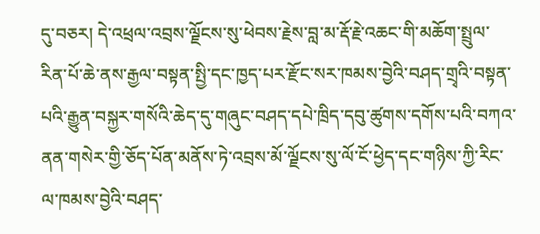དུ་བཅར། དེ་འཕྲལ་འབྲས་ལྗོངས་སུ་ཕེབས་རྗེས་བླ་མ་རྡོ་རྗེ་འཆང་གི་མཆོག་སྤྲུལ་རིན་པོ་ཆེ་ནས་རྒྱལ་བསྟན་སྤྱི་དང་ཁྱད་པར་རྫོང་སར་ཁམས་བྱེའི་བཤད་གྲྭའི་བསྟན་པའི་རྒྱུན་བསྐྱར་གསོའི་ཆེད་དུ་གཞུང་བཤད་དཔེ་ཁྲིད་དབུ་ཚུགས་དགོས་པའི་བཀའ་ནན་གསེར་གྱི་ཅོད་པོན་མནོས་ཏེ་འབྲས་མོ་ལྗོངས་སུ་ལོ་ངོ་ཕྱེད་དང་གཉིས་ཀྱི་རིང་ལ་ཁམས་བྱེའི་བཤད་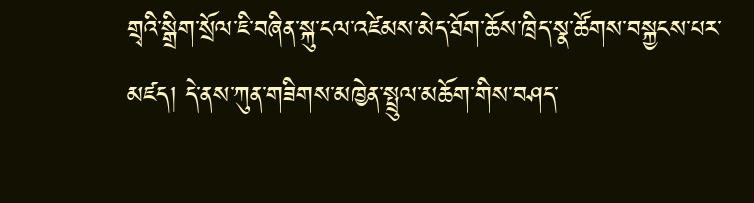གྲྭའི་སྒྲིག་སྲོལ་ཇི་བཞིན་སྐུ་ངལ་འཛེམས་མེད་ཐོག་ཆོས་ཁྲིད་སྣ་ཚོགས་བསྐྱངས་པར་མཛད། དེ་ནས་ཀུན་གཟིགས་མཁྱེན་སྤྲུལ་མཆོག་གིས་བཤད་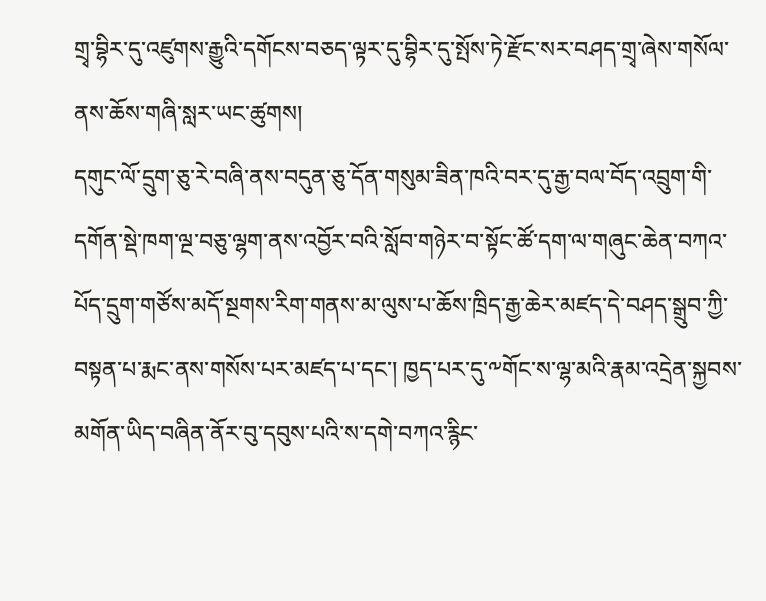གྲྭ་བྷིར་དུ་འཛུགས་རྒྱུའི་དགོངས་བཅད་ལྟར་དུ་བྷིར་དུ་སྤོས་ཏེ་རྫོང་སར་བཤད་གྲྭ་ཞེས་གསོལ་ནས་ཆོས་གཞི་སླར་ཡང་ཚུགས།
དགུང་ལོ་དྲུག་ཅུ་རེ་བཞི་ནས་བདུན་ཅུ་དོན་གསུམ་ཟིན་ཁའི་བར་དུ་རྒྱ་བལ་བོད་འབྲུག་གི་དགོན་སྡེ་ཁག་ལྔ་བཅུ་ལྷག་ནས་འབྱོར་བའི་སློབ་གཉེར་བ་སྟོང་ཚོ་དག་ལ་གཞུང་ཆེན་བཀའ་པོད་དྲུག་གཙོས་མདོ་སྔགས་རིག་གནས་མ་ལུས་པ་ཆོས་ཁྲིད་རྒྱ་ཆེར་མཛད་དེ་བཤད་སྒྲུབ་ཀྱི་བསྟན་པ་རྨང་ནས་གསོས་པར་མཛད་པ་དང་། ཁྱད་པར་དུ་༸གོང་ས་ལྷ་མའི་རྣམ་འདྲེན་སྐྱབས་མགོན་ཡིད་བཞིན་ནོར་བུ་དབུས་པའི་ས་དགེ་བཀའ་རྙིང་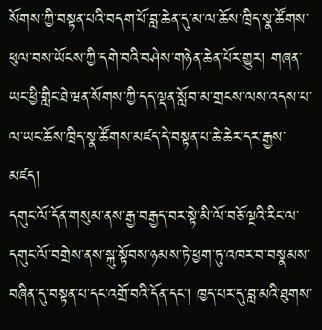སོགས་ཀྱི་བསྟན་པའི་བདག་པོ་བླ་ཆེན་དུ་མ་ལ་ཆོས་ཁྲིད་སྣ་ཚོགས་ཕུལ་བས་ཡོངས་ཀྱི་དགེ་བའི་བཤེས་གཉེན་ཆེན་པོར་གྱུར། གཞན་ཡང་ཕྱི་གླིང་ཐེ་ཝན་སོགས་ཀྱི་དད་ལྡན་སློབ་མ་གྲངས་ལས་འདས་པ་ལ་ཡང་ཆོས་ཁྲིད་སྣ་ཚོགས་མཛད་དེ་བསྟན་པ་ཆེ་ཆེར་དར་རྒྱས་མཛད།
དགུང་ལོ་དོན་གསུམ་ནས་རྒྱ་བརྒྱད་བར་སྟེ་མི་ལོ་བཅོ་ལྔའི་རིང་ལ་དགུང་ལོ་བགྲེས་ནས་སྐུ་སྟོབས་ཉམས་ཏེ་ཕྱག་ཏུ་འཁར་བ་བསྣམས་བཞིན་དུ་བསྟན་པ་དང་འགྲོ་བའི་དོན་དང་། ཁྱད་པར་དུ་བླ་མའི་ཐུགས་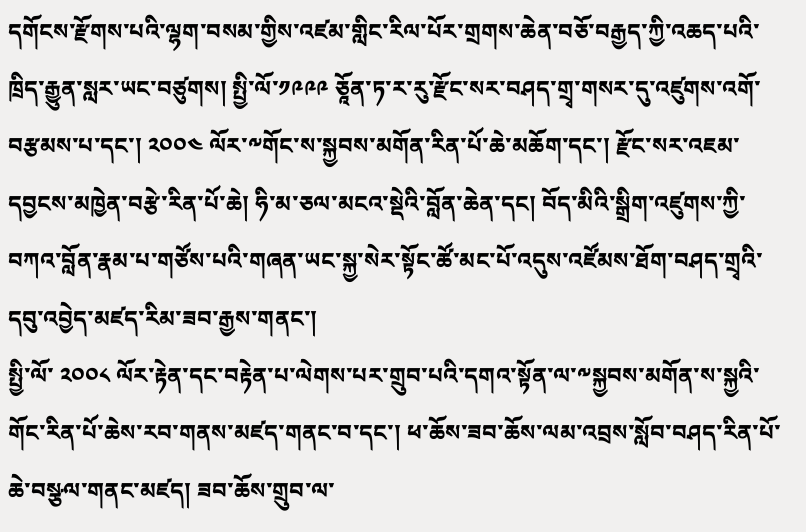དགོངས་རྫོགས་པའི་ལྷག་བསམ་གྱིས་འཛམ་གླིང་རིལ་པོར་གྲགས་ཆེན་བཅོ་བརྒྱད་ཀྱི་འཆད་པའི་ཁྲིད་རྒྱུན་སླར་ཡང་བཙུགས། སྤྱི་ལོ་༡༩༩༩ ཅཱོན་ཏ་ར་རུ་རྫོང་སར་བཤད་གྲྭ་གསར་དུ་འཛུགས་འགོ་བརྩམས་པ་དང་། ༢༠༠༤ ལོར་༸གོང་ས་སྐྱབས་མགོན་རིན་པོ་ཆེ་མཆོག་དང་། རྫོང་སར་འཇམ་དབྱངས་མཁྱེན་བརྩེ་རིན་པོ་ཆེ། ཧི་མ་ཅལ་མངའ་སྡེའི་བློན་ཆེན་དང། བོད་མིའི་སྒྲིག་འཛུགས་ཀྱི་བཀའ་བློན་རྣམ་པ་གཙོས་པའི་གཞན་ཡང་སྐྱ་སེར་སྟོང་ཚོ་མང་པོ་འདུས་འཛོམས་ཐོག་བཤད་གྲྭའི་དབུ་འབྱེད་མཛད་རིམ་ཟབ་རྒྱས་གནང་།
སྤྱི་ལོ་ ༢༠༠༨ ལོར་རྟེན་དང་བརྟེན་པ་ལེགས་པར་གྲུབ་པའི་དགའ་སྟོན་ལ་༸སྐྱབས་མགོན་ས་སྐྱའི་གོང་རིན་པོ་ཆེས་རབ་གནས་མཛད་གནང་བ་དང་། ཕ་ཆོས་ཟབ་ཆོས་ལམ་འབྲས་སློབ་བཤད་རིན་པོ་ཆེ་བསྩལ་གནང་མཛད། ཟབ་ཆོས་གྲུབ་ལ་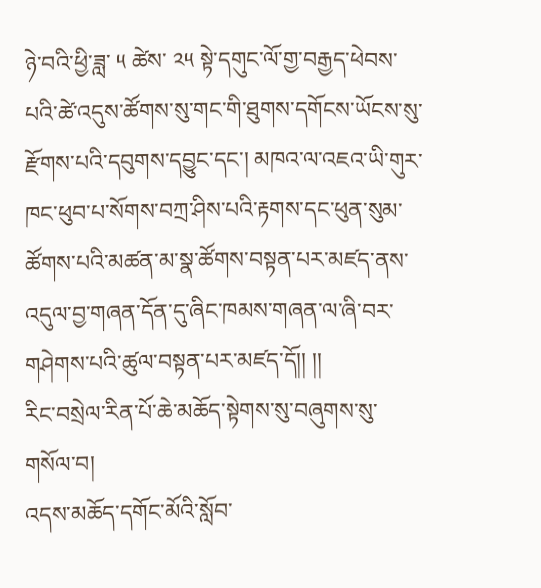ཉེ་བའི་ཕྱི་ཟླ་ ༥ ཚེས་ ༢༥ སྟེ་དགུང་ལོ་གྱ་བརྒྱད་ཕེབས་པའི་ཚེ་འདུས་ཚོགས་སུ་གང་གི་ཐུགས་དགོངས་ཡོངས་སུ་རྫོགས་པའི་དབུགས་དབྱུང་དང་། མཁའ་ལ་འཇའ་ཡི་གུར་ཁང་ཕུབ་པ་སོགས་བཀྲ་ཤིས་པའི་རྟགས་དང་ཕུན་སུམ་ཚོགས་པའི་མཚན་མ་སྣ་ཚོགས་བསྟན་པར་མཛད་ནས་འདུལ་བྱ་གཞན་དོན་དུ་ཞིང་ཁམས་གཞན་ལ་ཞི་བར་གཤེགས་པའི་ཚུལ་བསྟན་པར་མཛད་དོ།། །།
རིང་བསྲེལ་རིན་པོ་ཆེ་མཆོད་སྟེགས་སུ་བཞུགས་སུ་གསོལ་བ།
འདས་མཆོད་དགོང་མོའི་སློབ་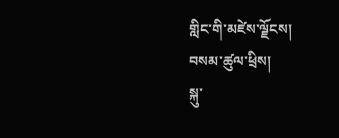གླིང་གི་མཛེས་ལྗོངས།
བསམ་ཚུལ་ཕྲིས།
སྐུ་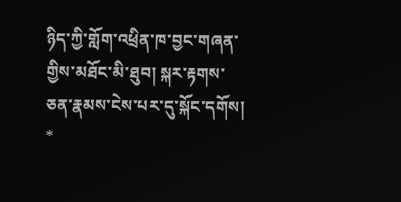ཉིད་ཀྱི་གློག་འཕྲིན་ཁ་བྱང་གཞན་གྱིས་མཐོང་མི་ཐུབ། སྐར་རྟགས་ཅན་རྣམས་ངེས་པར་དུ་སྐོང་དགོས། *